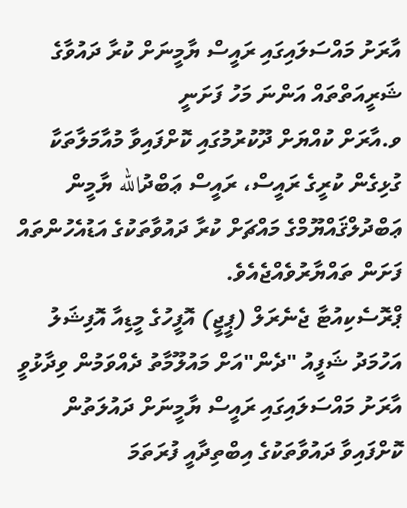އާރަށު މައްސަލައިގައި ރައީސް ޔާމީނަށް ކުރާ ދައުވާގެ ޝަރީއަތްތައް އަންނަ މަހު ފަށަނީ
ވ.އާރަށް ކުއްޔަށް ދޫކުރުމުގައި ކޮށްފައިވާ މުއާމަލާތަކާ ގުޅިގެން ކުރީގެ ރައީސް، ރައީސް ޢަބްދުالله ޔާމީން ޢަބްދުލްޤައްޔޫމްގެ މައްޗަށް ކުރާ ދައުވާތަކުގެ އަޑުއެހުންތައް ފަށަން ތައްޔާރުވެއްޖެއެވެ.
ޕްރޮސެކިއުޓާ ޖެނެރަލް (ޕީޖީ) އޮފީހުގެ މީޑިއާ އޮފިޝަލު އަހުމަދު ޝަފީއު "ދެން"އަށް މައުލޫމާތު ދެއްވަމުން ވިދާޅުވީ އާރަށު މައްސަލައިގައި ރައީސް ޔާމީނަށް ދައުލަތުން ކޮށްފައިވާ ދައުވާތަކުގެ އިބްތިދާއީ ފުރަތަމަ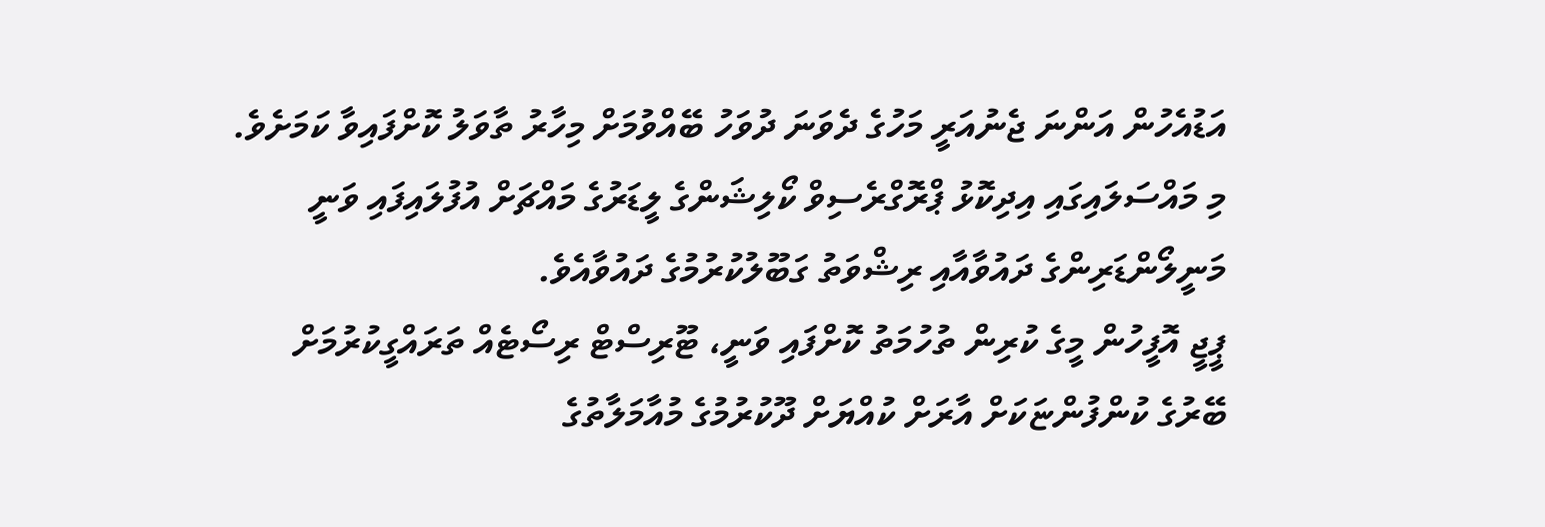އަޑުއެހުން އަންނަ ޖެނުއަރީ މަހުގެ ދެވަނަ ދުވަހު ބޭއްވުމަށް މިހާރު ތާވަލު ކޮށްފައިވާ ކަމަށެވެ.
މި މައްސަލައިގައި އިދިކޮޅު ޕްރޮގްރެސިވް ކޯލިޝަންގެ ލީޑަރުގެ މައްޗަށް އުފުލައިފައި ވަނީ މަނީލޯންޑަރިންގެ ދައުވާއާއި ރިޝްވަތު ގަބޫލުކުރުމުގެ ދައުވާއެވެ.
ޕީޖީ އޮފީހުން މީގެ ކުރިން ތުހުމަތު ކޮށްފައި ވަނީ، ޓޫރިސްޓް ރިސޯޓެއް ތަރައްގީކުރުމަށް ބޭރުގެ ކުންފުންޏަކަށް އާރަށް ކުއްޔަށް ދޫކުރުމުގެ މުއާމަލާތުގެ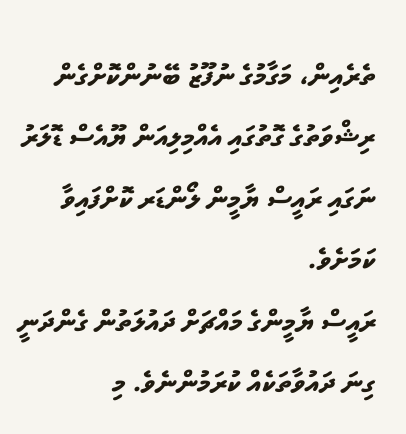ތެރެއިން، މަގާމުގެ ނުފޫޒު ބޭނުންކޮށްގެން ރިޝްވަތުގެ ގޮތުގައި އެއްމިލިއަން ޔޫއެސް ޑޮލަރު ނަގައި ރައީސް ޔާމީން ލޯންޑަރ ކޮށްފައިވާ ކަމަށެވެ.
ރައީސް ޔާމީންގެ މައްޗަށް ދައުލަތުން ގެންދަނީ ގިނަ ދައުވާތަކެއް ކުރަމުންނެވެ. މި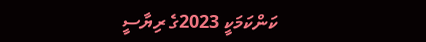ކަންކަމަކީ 2023ގެ ރިޔާސީ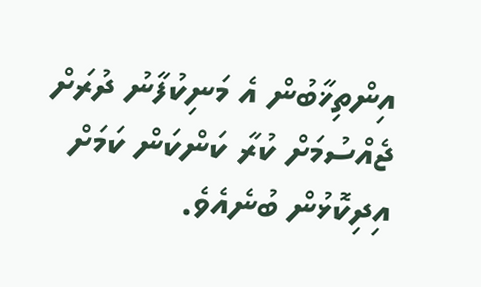އިންތިޚާބުން އެ މަނިކުފާނު ދުރަށް ޖެއްސުމަށް ކުރާ ކަންކަން ކަމަށް އިދިކޮޅުން ބުނެއެވެ.